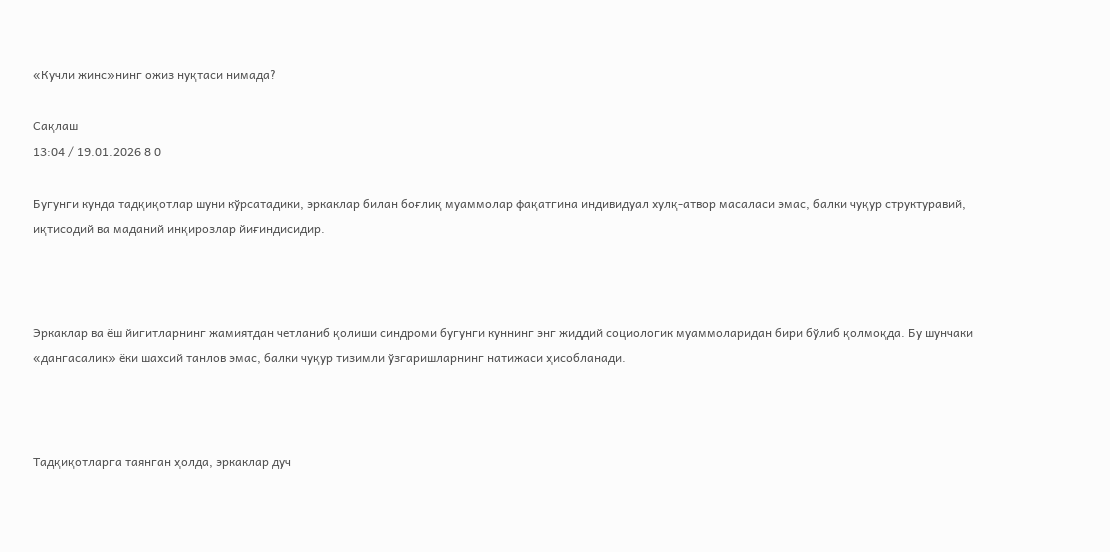«Кучли жинс»нинг ожиз нуқтаси нимада?

Сақлаш
13:04 / 19.01.2026 8 0

Бугунги кунда тадқиқотлар шуни кўрсатадики, эркаклар билан боғлиқ муаммолар фақатгина индивидуал хулқ-атвор масаласи эмас, балки чуқур структуравий, иқтисодий ва маданий инқирозлар йиғиндисидир.



Эркаклар ва ёш йигитларнинг жамиятдан четланиб қолиши синдроми бугунги куннинг энг жиддий социологик муаммоларидан бири бўлиб қолмоқда. Бу шунчаки «дангасалик» ёки шахсий танлов эмас, балки чуқур тизимли ўзгаришларнинг натижаси ҳисобланади.



Тадқиқотларга таянган ҳолда, эркаклар дуч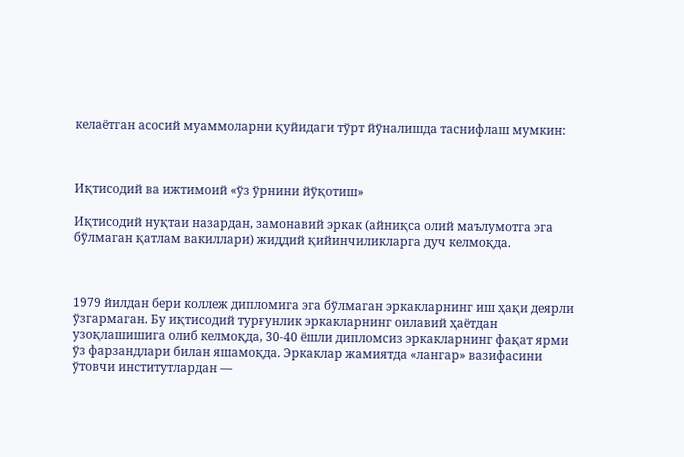келаётган асосий муаммоларни қуйидаги тўрт йўналишда таснифлаш мумкин:



Иқтисодий ва ижтимоий «ўз ўрнини йўқотиш»

Иқтисодий нуқтаи назардан, замонавий эркак (айниқса олий маълумотга эга бўлмаган қатлам вакиллари) жиддий қийинчиликларга дуч келмоқда.



1979 йилдан бери коллеж дипломига эга бўлмаган эркакларнинг иш ҳақи деярли ўзгармаган. Бу иқтисодий турғунлик эркакларнинг оилавий ҳаётдан узоқлашишига олиб келмоқда, 30-40 ёшли дипломсиз эркакларнинг фақат ярми ўз фарзандлари билан яшамоқда. Эркаклар жамиятда «лангар» вазифасини ўтовчи институтлардан —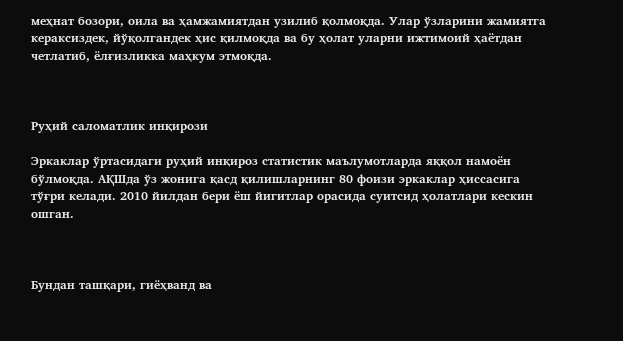меҳнат бозори, оила ва ҳамжамиятдан узилиб қолмоқда. Улар ўзларини жамиятга кераксиздек, йўқолгандек ҳис қилмоқда ва бу ҳолат уларни ижтимоий ҳаётдан четлатиб, ёлғизликка маҳкум этмоқда.



Руҳий саломатлик инқирози

Эркаклар ўртасидаги руҳий инқироз статистик маълумотларда яққол намоён бўлмоқда. АҚШда ўз жонига қасд қилишларнинг 80 фоизи эркаклар ҳиссасига тўғри келади. 2010 йилдан бери ёш йигитлар орасида суитсид ҳолатлари кескин ошган.



Бундан ташқари, гиёҳванд ва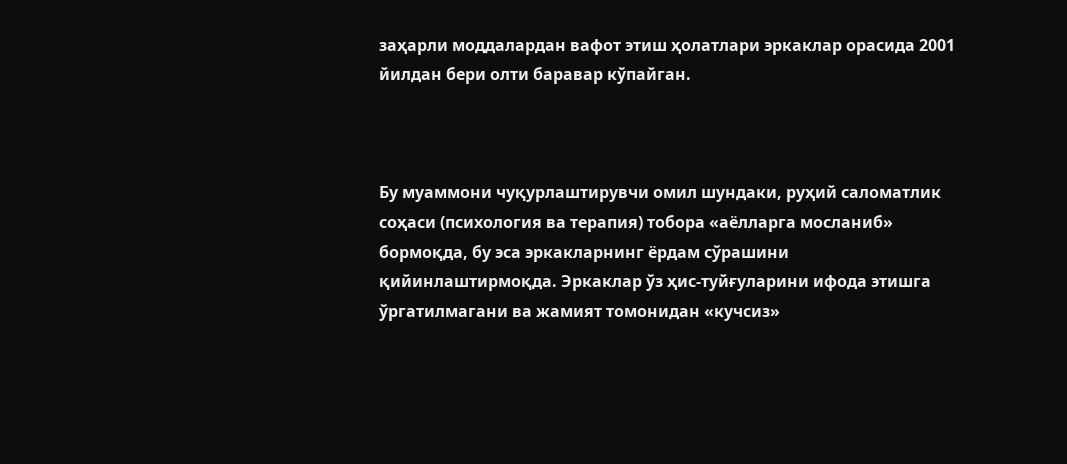заҳарли моддалардан вафот этиш ҳолатлари эркаклар орасида 2001 йилдан бери олти баравар кўпайган.



Бу муаммони чуқурлаштирувчи омил шундаки, руҳий саломатлик соҳаси (психология ва терапия) тобора «аёлларга мосланиб» бормоқда, бу эса эркакларнинг ёрдам сўрашини қийинлаштирмоқда. Эркаклар ўз ҳис-туйғуларини ифода этишга ўргатилмагани ва жамият томонидан «кучсиз»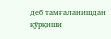деб тамғаланишдан қўрқиши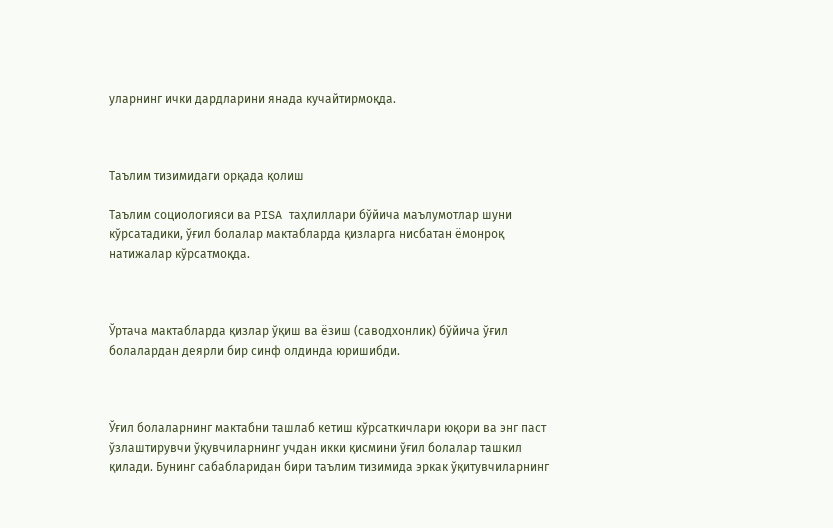уларнинг ички дардларини янада кучайтирмоқда.



Таълим тизимидаги орқада қолиш

Таълим социологияси ва PISA таҳлиллари бўйича маълумотлар шуни кўрсатадики, ўғил болалар мактабларда қизларга нисбатан ёмонроқ натижалар кўрсатмоқда.



Ўртача мактабларда қизлар ўқиш ва ёзиш (саводхонлик) бўйича ўғил болалардан деярли бир синф олдинда юришибди.



Ўғил болаларнинг мактабни ташлаб кетиш кўрсаткичлари юқори ва энг паст ўзлаштирувчи ўқувчиларнинг учдан икки қисмини ўғил болалар ташкил қилади. Бунинг сабабларидан бири таълим тизимида эркак ўқитувчиларнинг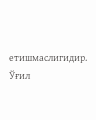етишмаслигидир. Ўғил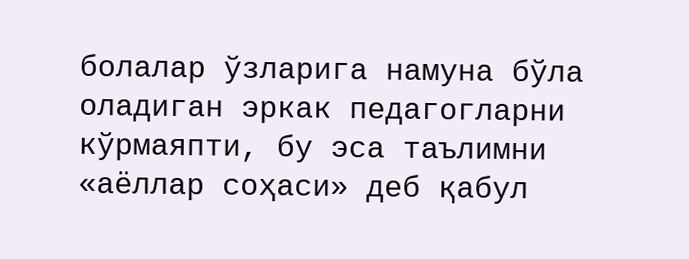болалар ўзларига намуна бўла оладиган эркак педагогларни кўрмаяпти, бу эса таълимни «аёллар соҳаси» деб қабул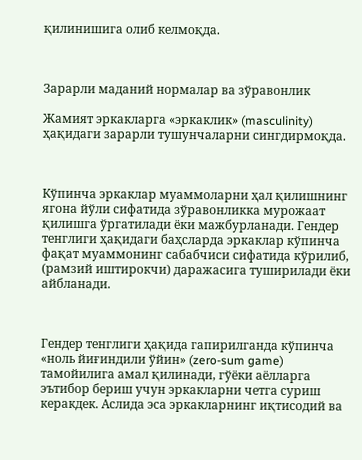қилинишига олиб келмоқда.



Зарарли маданий нормалар ва зўравонлик

Жамият эркакларга «эркаклик» (masculinity) ҳақидаги зарарли тушунчаларни сингдирмоқда.



Кўпинча эркаклар муаммоларни ҳал қилишнинг ягона йўли сифатида зўравонликка мурожаат қилишга ўргатилади ёки мажбурланади. Гендер тенглиги ҳақидаги баҳсларда эркаклар кўпинча фақат муаммонинг сабабчиси сифатида кўрилиб, (рамзий иштирокчи) даражасига туширилади ёки айбланади.



Гендер тенглиги ҳақида гапирилганда кўпинча «ноль йиғиндили ўйин» (zero-sum game) тамойилига амал қилинади, гўёки аёлларга эътибор бериш учун эркакларни четга суриш керакдек. Аслида эса эркакларнинг иқтисодий ва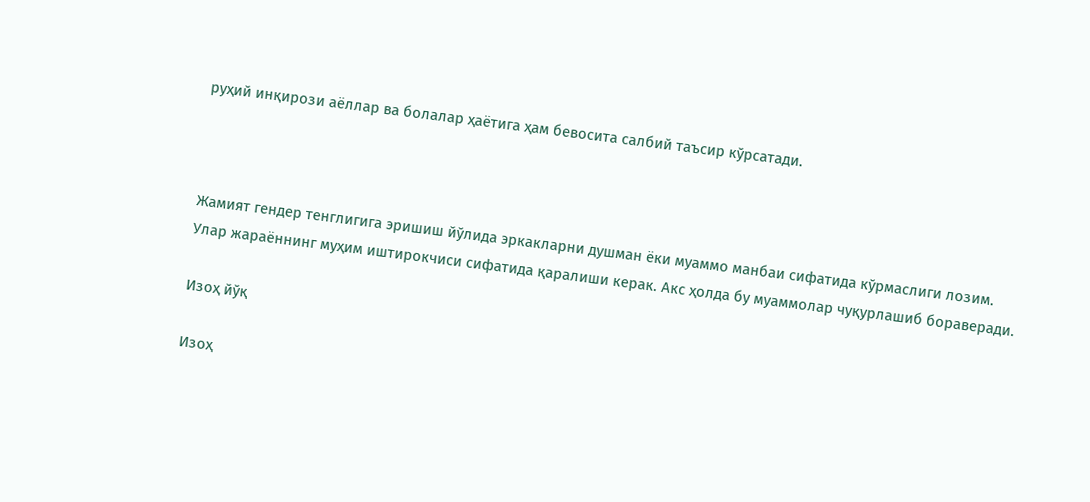руҳий инқирози аёллар ва болалар ҳаётига ҳам бевосита салбий таъсир кўрсатади.



Жамият гендер тенглигига эришиш йўлида эркакларни душман ёки муаммо манбаи сифатида кўрмаслиги лозим. Улар жараённинг муҳим иштирокчиси сифатида қаралиши керак. Акс ҳолда бу муаммолар чуқурлашиб бораверади.

Изоҳ йўқ

Изоҳ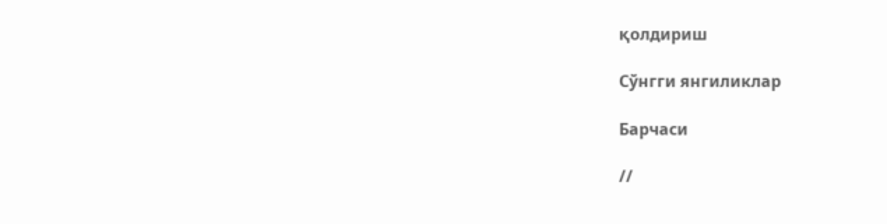қолдириш

Сўнгги янгиликлар

Барчаси

//